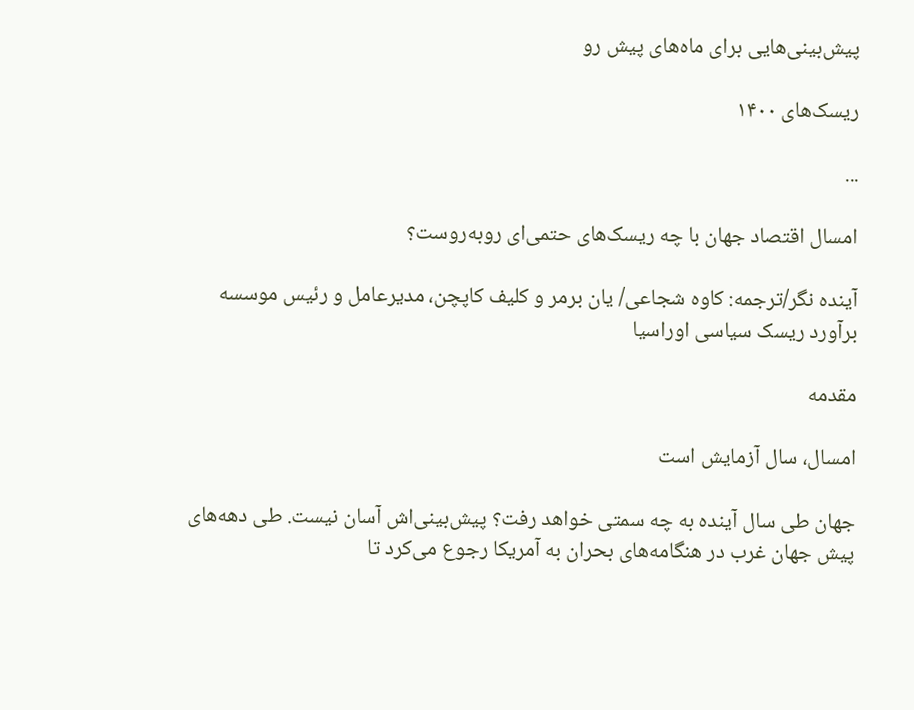پیش‌بینی‌هایی برای ماه‌های پیش رو

ریسک‌های ۱۴۰۰

...

امسال اقتصاد جهان با چه ریسک‌های حتمی‌ای روبه‌روست؟

آینده نگر/ترجمه: کاوه شجاعی/ یان برمر و کلیف کاپچن، مدیرعامل و رئیس موسسه برآورد ریسک سیاسی اوراسیا

مقدمه

امسال، سال آزمایش است

جهان طی سال آینده به چه سمتی خواهد رفت؟ پیش‌بینی‌اش آسان نیست. طی دهه‌های پیش جهان غرب در هنگامه‌های بحران به آمریکا رجوع می‌کرد تا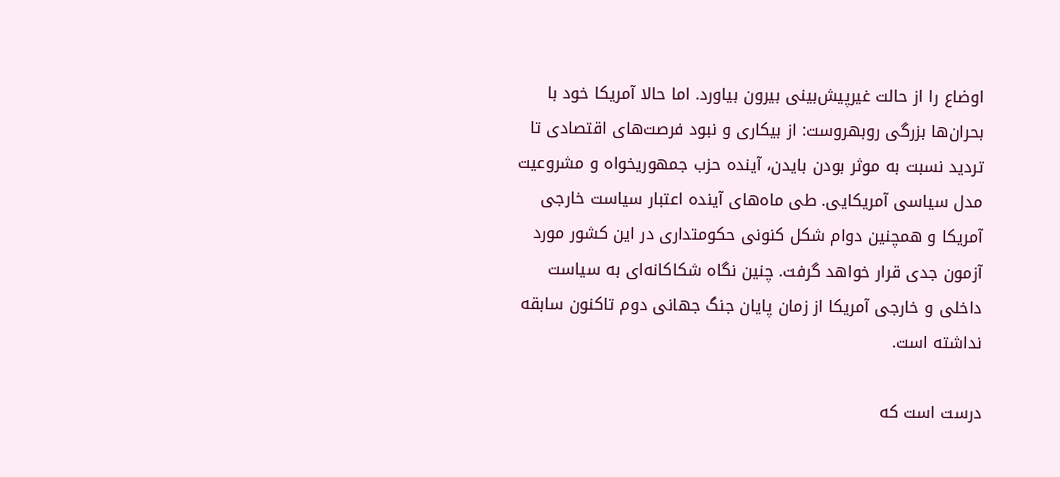اوضاع را از حالت غیرپیش‌بینی بیرون بیاورد. اما حالا آمریکا خود با بحران‌ها بزرگی روبهروست: از بیکاری و نبود فرصت‌های اقتصادی تا تردید نسبت به موثر بودن بایدن، آینده حزب جمهوریخواه و مشروعیت مدل سیاسی آمریکایی. طی ماه‌های آینده اعتبار سیاست خارجی آمریکا و همچنین دوام شکل کنونی حکومتداری در این کشور مورد آزمون جدی قرار خواهد گرفت. چنین نگاه شکاکانه‌ای به سیاست داخلی و خارجی آمریکا از زمان پایان جنگ جهانی دوم تاکنون سابقه نداشته است.

درست است که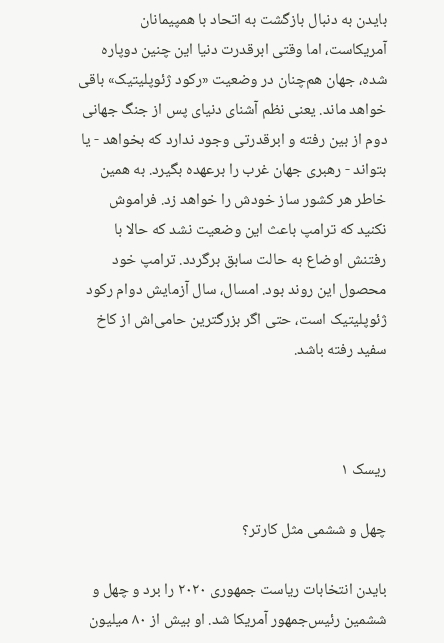بایدن به دنبال بازگشت به اتحاد با همپیمانان آمریکاست، اما وقتی ابرقدرت دنیا این چنین دوپاره شده، جهان هم‌چنان در وضعیت «رکود ژئوپلیتیک» باقی خواهد ماند. یعنی نظم آشنای دنیای پس از جنگ جهانی دوم از بین رفته و ابرقدرتی وجود ندارد که بخواهد - یا بتواند - رهبری جهان غرب را برعهده بگیرد. به همین خاطر هر کشور ساز خودش را خواهد زد. فراموش نکنید که ترامپ باعث این وضعیت نشد که حالا با رفتنش اوضاع به حالت سابق برگردد. ترامپ خود محصول این روند بود. امسال، سال آزمایش دوام رکود ژئوپلیتیک است، حتی اگر بزرگترین حامی‌اش از کاخ سفید رفته باشد.



ریسک ۱

چهل و ششمی مثل کارتر؟

بایدن انتخابات ریاست جمهوری ۲۰۲۰ را برد و چهل و ششمین رئیس‌جمهور آمریکا شد. او بیش از ۸۰ میلیون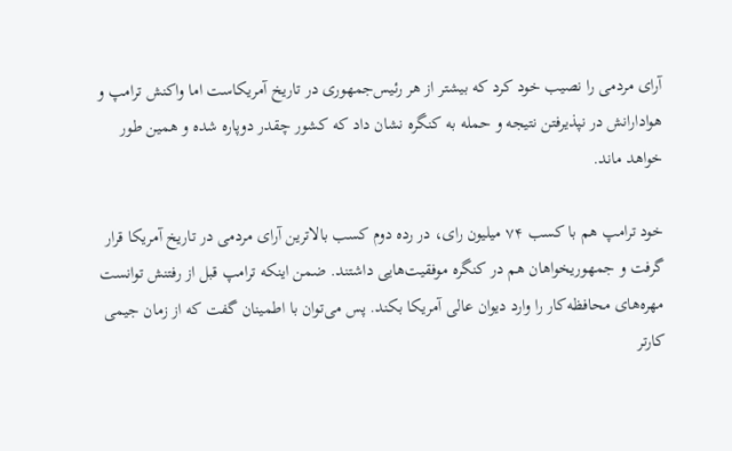آرای مردمی را نصیب خود کرد که بیشتر از هر رئیس‌جمهوری در تاریخ آمریکاست اما واکنش ترامپ و هوادارانش در نپذیرفتن نتیجه و حمله به کنگره نشان داد که کشور چقدر دوپاره شده و همین طور خواهد ماند.

خود ترامپ هم با کسب ۷۴ میلیون رای، در رده دوم کسب بالاترین آرای مردمی در تاریخ آمریکا قرار گرفت و جمهوریخواهان هم در کنگره موفقیت‌هایی داشتند. ضمن اینکه ترامپ قبل از رفتنش توانست مهره‌های محافظه‌کار را وارد دیوان عالی آمریکا بکند. پس می‌توان با اطمینان گفت که از زمان جیمی‌ کارتر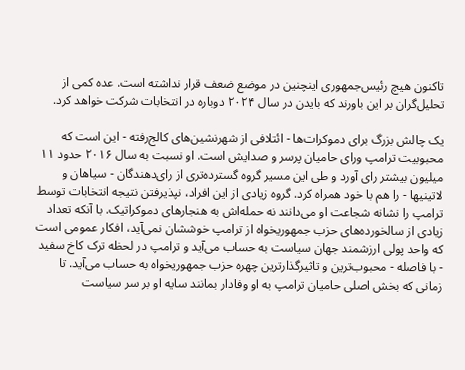تاکنون هیچ رئیس‌جمهوری اینچنین در موضع ضعف قرار نداشته است. عده کمی از تحلیل‌گران بر این باورند که بایدن در سال ۲۰۲۴ دوباره در انتخابات شرکت خواهد کرد.

یک چالش بزرگ برای دموکرات‌ها - ائتلافی از شهرنشین‌های کالج‌رفته - این است که محبوبیت ترامپ ورای حامیان پرسر و صدایش است. او نسبت به سال ۲۰۱۶ حدود ۱۱ میلیون بیشتر رای آورد و طی این مسیر گروه گسترده‌تری از رای‌دهندگان - سیاهان و لاتینیها - را هم با خود همراه کرد. گروه زیادی از این افراد، نپذیرفتن نتیجه انتخابات توسط ترامپ را نشانه شجاعت او می‌دانند نه حمله‌اش به هنجارهای دموکراتیک. با آنکه تعداد زیادی از سالخورده‌های حزب جمهوریخواه از ترامپ خوششان نمی‌آید، افکار عمومی است که واحد پولی ارزشمند جهان سیاست به حساب می‌آید و ترامپ در لحظه ترک کاخ سفید - با فاصله - محبوب‌ترین و تاثیرگذارترین چهره حزب جمهوریخواه به حساب می‌آید. تا زمانی که بخش اصلی حامیان ترامپ به او وفادار بمانند سایه او بر سر سیاست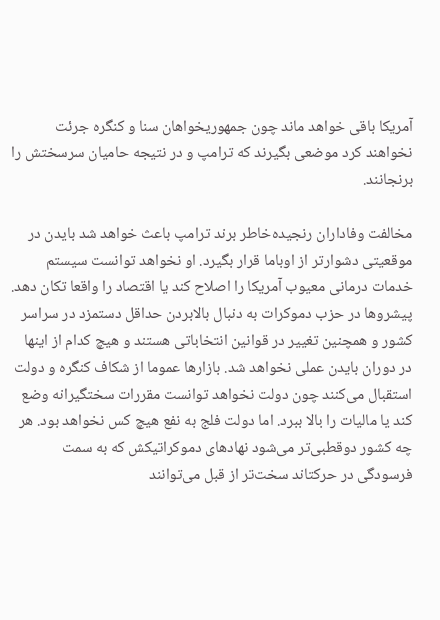آمریکا باقی خواهد ماند چون جمهوریخواهان سنا و کنگره جرئت نخواهند کرد موضعی بگیرند که ترامپ و در نتیجه حامیان سرسختش را برنجانند.

مخالفت وفاداران رنجیده‌خاطر برند ترامپ باعث خواهد شد بایدن در موقعیتی دشوارتر از اوباما قرار بگیرد. او نخواهد توانست سیستم خدمات درمانی معیوب آمریکا را اصلاح کند یا اقتصاد را واقعا تکان دهد. پیشروها در حزب دموکرات به دنبال بالابردن حداقل دستمزد در سراسر کشور و همچنین تغییر در قوانین انتخاباتی هستند و هیچ کدام از اینها در دوران بایدن عملی نخواهد شد. بازارها عموما از شکاف کنگره و دولت استقبال می‌کنند چون دولت نخواهد توانست مقررات سختگیرانه وضع کند یا مالیات را بالا ببرد. اما دولت فلج به نفع هیچ کس نخواهد بود. هر چه کشور دوقطبی‌تر می‌شود نهادهای دموکراتیکش که به سمت فرسودگی در حرکتاند سخت‌تر از قبل می‌توانند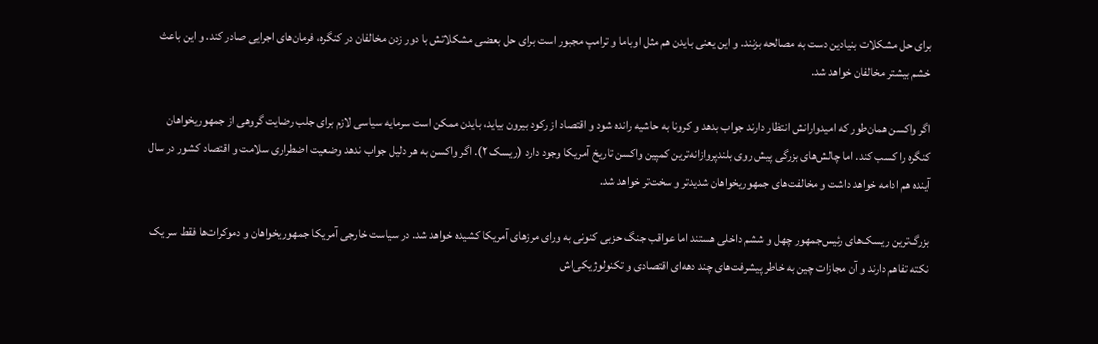برای حل مشکلات بنیادین دست به مصالحه بزنند. و این یعنی بایدن هم مثل اوباما و ترامپ مجبور است برای حل بعضی مشکلاتش با دور زدن مخالفان در کنگره، فرمان‌های اجرایی صادر کند. و این باعث خشم بیشتر مخالفان خواهد شد.

اگر واکسن همان‌طور که امیدوارانش انتظار دارند جواب بدهد و کرونا به حاشیه رانده شود و اقتصاد از رکود بیرون بیاید، بایدن ممکن است سرمایه سیاسی لازم برای جلب رضایت گروهی از جمهوریخواهان کنگره را کسب کند. اما چالش‌های بزرگی پیش روی بلندپروازانه‌ترین کمپین واکسن تاریخ آمریکا وجود دارد (ریسک ۲). اگر واکسن به هر دلیل جواب ندهد وضعیت اضطراری سلامت و اقتصاد کشور در سال آینده هم ادامه خواهد داشت و مخالفت‌های جمهوریخواهان شدیدتر و سخت‌تر خواهد شد.

بزرگ‌ترین ریسک‌های رئیس‌جمهور چهل و ششم داخلی هستند اما عواقب جنگ حزبی کنونی به ورای مرزهای آمریکا کشیده خواهد شد. در سیاست خارجی آمریکا جمهوریخواهان و دموکرات‌ها فقط سر یک نکته تفاهم دارند و آن مجازات چین به خاطر پیشرفت‌های چند دهه‌ای اقتصادی و تکنولوژیکی‌اش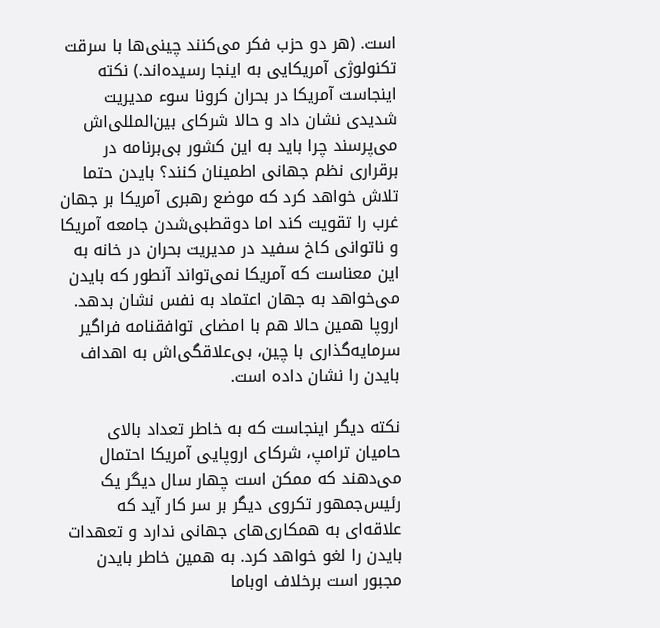است. (هر دو حزب فکر می‌کنند چینی‌ها با سرقت تکنولوژی آمریکایی به اینجا رسیده‌اند.) نکته اینجاست آمریکا در بحران کرونا سوء مدیریت شدیدی نشان داد و حالا شرکای بین‌المللی‌اش می‌پرسند چرا باید به این کشور بی‌برنامه در برقراری نظم جهانی اطمینان کنند؟ بایدن حتما تلاش خواهد کرد که موضع رهبری آمریکا بر جهان غرب را تقویت کند اما دوقطبی‌شدن جامعه آمریکا و ناتوانی کاخ سفید در مدیریت بحران در خانه به این معناست که آمریکا نمی‌تواند آنطور که بایدن می‌خواهد به جهان اعتماد به نفس نشان بدهد. اروپا همین حالا هم با امضای توافقنامه فراگیر سرمایه‌گذاری با چین، بی‌علاقگی‌اش به اهداف بایدن را نشان داده است.

نکته دیگر اینجاست که به خاطر تعداد بالای حامیان ترامپ، شرکای اروپایی آمریکا احتمال می‌دهند که ممکن است چهار سال دیگر یک رئیس‌جمهور تکروی دیگر بر سر کار آید که علاقه‌ای به همکاری‌های جهانی ندارد و تعهدات بایدن را لغو خواهد کرد. به همین خاطر بایدن مجبور است برخلاف اوباما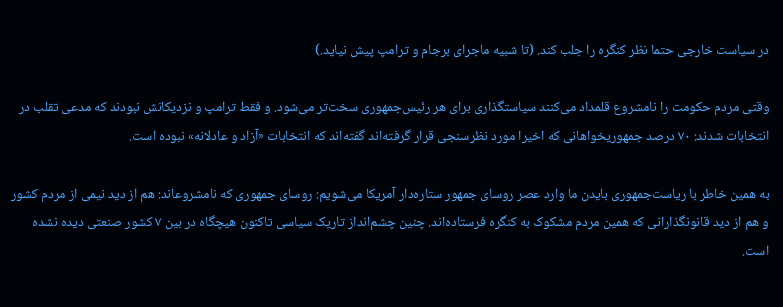در سیاست خارجی حتما نظر کنگره را جلب کند. (تا شبیه ماجرای برجام و ترامپ پیش نیاید.)

وقتی مردم حکومت را نامشروع قلمداد می‌کنند سیاستگذاری برای هر رئیس‌جمهوری سخت‌تر می‌شود. و فقط ترامپ و نزدیکانش نبودند که مدعی تقلب در انتخابات شدند: ۷۰ درصد جمهوریخواهانی که اخیرا مورد نظرسنجی قرار گرفته‌اند گفته‌اند که انتخابات «آزاد و عادلانه» نبوده است.

به همین خاطر با ریاست‌جمهوری بایدن ما وارد عصر روسای جمهور ستاره‌دار آمریکا می‌شویم: روسای جمهوری که نامشروعاند: هم از دید نیمی از مردم کشور و هم از دید قانونگذارانی که همین مردم مشکوک به کنگره فرستاده‌اند. چنین چشم‌انداز تاریک سیاسی تاکنون هیچگاه در بین ۷ کشور صنعتی دیده نشده است.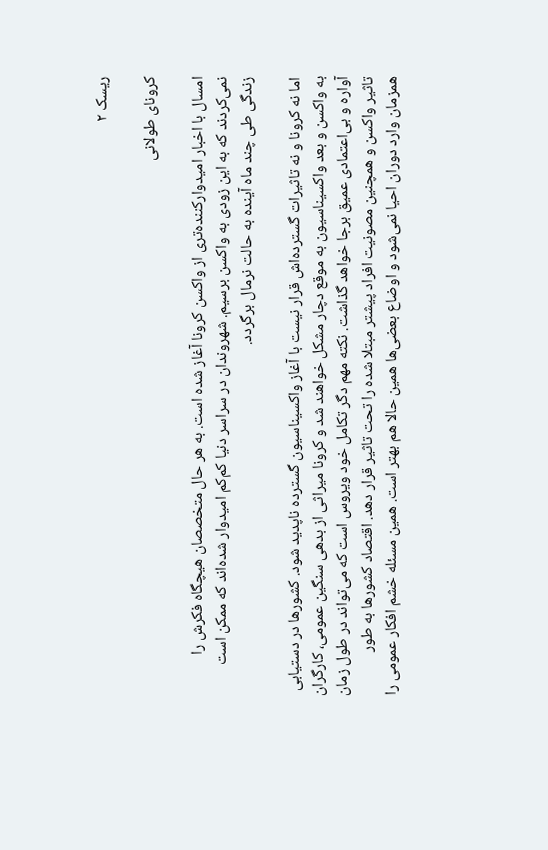ریسک ۲

کرونای طولانی

امسال با اخبار امیدوارکننده‌تری از واکسن کرونا آغاز شده است. به هر حال متخصصان هیچگاه فکرش را نمی‌کردند که به این زودی به واکسن برسیم. شهروندان در سراسر دنیا کم‌کم امیدوار شده‌اند که ممکن است زندگی طی چند ماه آینده به حالت نرمال برگردد.

اما نه کرونا و نه تاثیرات گسترده‌اش قرار نیست با آغاز واکسیناسیون گسترده ناپدید شود. کشورها در دستیابی به واکسن و بعد واکسیناسیون به موقع دچار مشکل خواهند شد و کرونا میراثی از بدهی سنگین عمومی، کارگران آواره و بی‌اعتمادی عمیق برجا خواهد گذاشت. نکته مهم دگر تکامل خود ویروس است که می‌تواند در طول زمان تاثیر واکسن و همچنین مصونیت افراد پیشتر مبتلا شده را تحت تاثیر قرار دهد. اقتصاد کشورها به طور همزمان وارد دوران احیا نمی‌شود و اوضاع بعضی‌ها همین حالا هم بهتر است. همین مسئله خشم افکار عمومی را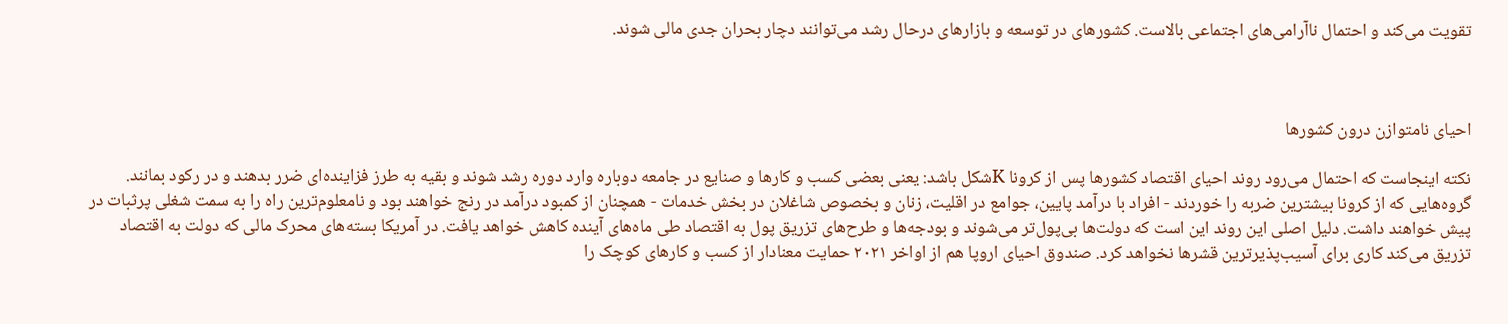تقویت می‌کند و احتمال ناآرامی‌های اجتماعی بالاست. کشورهای در توسعه و بازارهای درحال رشد می‌توانند دچار بحران جدی مالی شوند.



احیای نامتوازن درون کشورها

نکته اینجاست که احتمال می‌رود روند احیای اقتصاد کشورها پس از کرونا Kشکل باشد: یعنی بعضی کسب و کارها و صنایع در جامعه دوباره وارد دوره رشد شوند و بقیه به طرز فزاینده‌ای ضرر بدهند و در رکود بمانند. گروه‌هایی که از کرونا بیشترین ضربه را خوردند - افراد با درآمد پایین، جوامع در اقلیت، زنان و بخصوص شاغلان در بخش خدمات - همچنان از کمبود درآمد در رنج خواهند بود و نامعلوم‌ترین راه را به سمت شغلی پرثبات در پیش خواهند داشت. دلیل اصلی این روند این است که دولت‌ها بی‌پول‌تر می‌شوند و بودجه‌ها و طرح‌های تزریق پول به اقتصاد طی ماه‌های آینده کاهش خواهد یافت. در آمریکا بسته‌های محرک مالی که دولت به اقتصاد تزریق می‌کند کاری برای آسیب‌پذیرترین قشرها نخواهد کرد. صندوق احیای اروپا هم از اواخر ۲۰۲۱ حمایت معنادار از کسب و کارهای کوچک را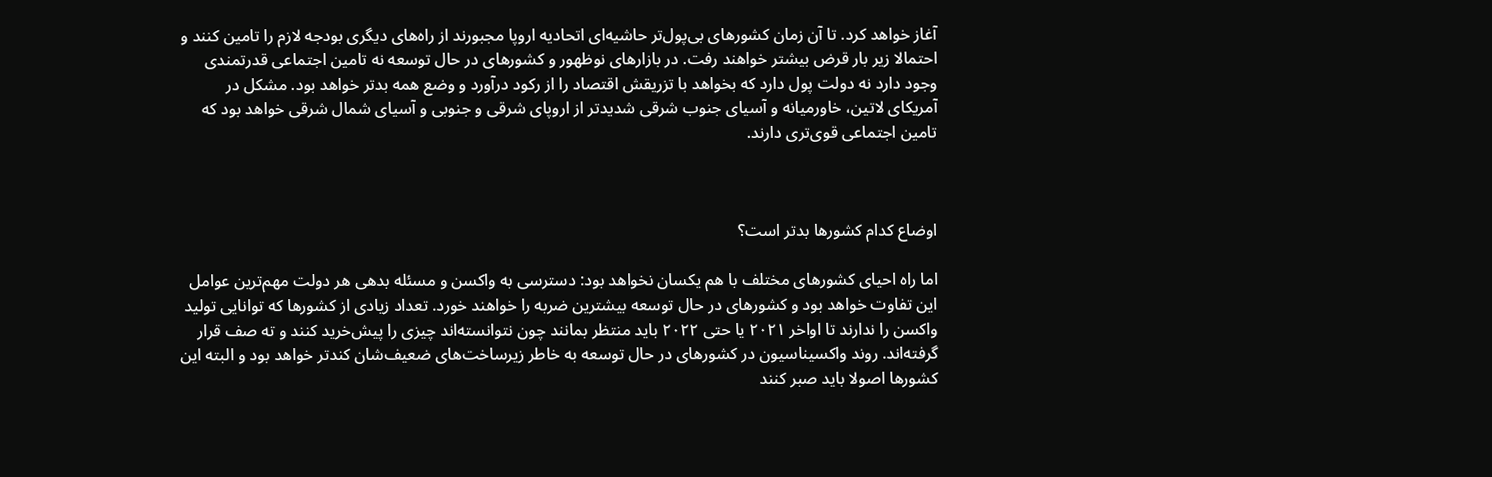آغاز خواهد کرد. تا آن زمان کشورهای بی‌پول‌تر حاشیه‌ای اتحادیه اروپا مجبورند از راه‌های دیگری بودجه لازم را تامین کنند و احتمالا زیر بار قرض بیشتر خواهند رفت. در بازارهای نوظهور و کشورهای در حال توسعه نه تامین اجتماعی قدرتمندی وجود دارد نه دولت‌ پول دارد که بخواهد با تزریقش اقتصاد را از رکود درآورد و وضع همه بدتر خواهد بود. مشکل در آمریکای لاتین، خاورمیانه و آسیای جنوب شرقی شدیدتر از اروپای شرقی و جنوبی و آسیای شمال شرقی خواهد بود که تامین اجتماعی قوی‌تری دارند.



اوضاع کدام کشورها بدتر است؟

اما راه احیای کشورهای مختلف با هم یکسان نخواهد بود: دسترسی به واکسن و مسئله بدهی هر دولت مهم‌ترین عوامل این تفاوت خواهد بود و کشورهای در حال توسعه بیشترین ضربه را خواهند خورد. تعداد زیادی از کشورها که توانایی تولید واکسن را ندارند تا اواخر ۲۰۲۱ یا حتی ۲۰۲۲ باید منتظر بمانند چون نتوانسته‌اند چیزی را پیش‌خرید کنند و ته صف قرار گرفته‌اند. روند واکسیناسیون در کشورهای در حال توسعه به خاطر زیرساخت‌های ضعیف‌شان کندتر خواهد بود و البته این کشورها اصولا باید صبر کنند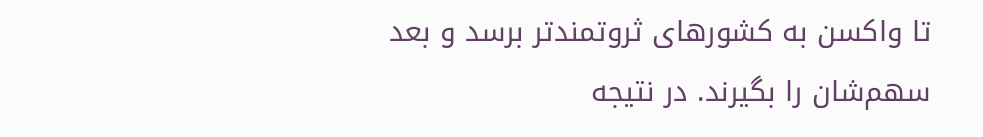تا واکسن به کشورهای ثروتمندتر برسد و بعد سهم‌شان را بگیرند. در نتیجه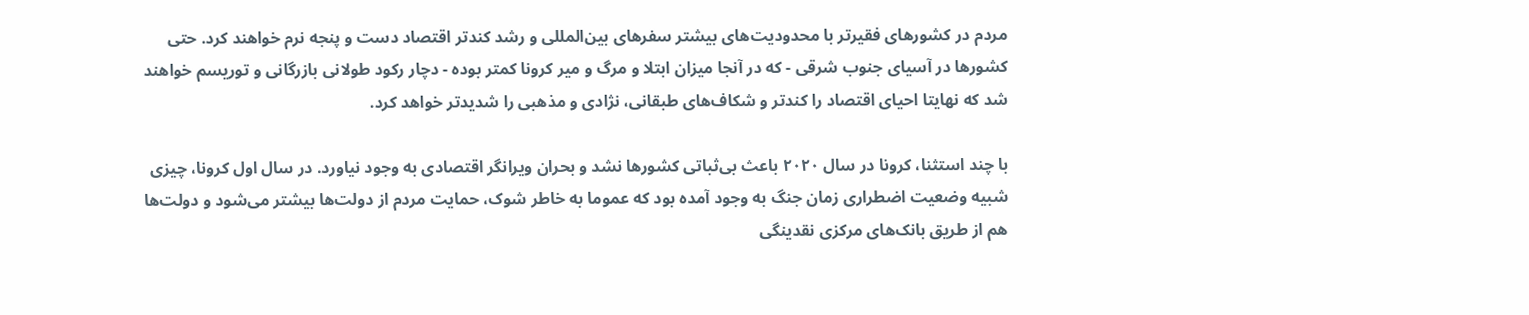مردم در کشورهای فقیرتر با محدودیت‌های بیشتر سفرهای بین‌المللی و رشد کندتر اقتصاد دست و پنجه نرم خواهند کرد. حتی کشورها در آسیای جنوب شرقی - که در آنجا میزان ابتلا و مرگ و میر کرونا کمتر بوده - دچار رکود طولانی بازرگانی و توریسم خواهند شد که نهایتا احیای اقتصاد را کندتر و شکاف‌های طبقانی، نژادی و مذهبی را شدیدتر خواهد کرد.

با چند استثنا، کرونا در سال ۲۰۲۰ باعث بی‌ثباتی کشورها نشد و بحران ویرانگر اقتصادی به وجود نیاورد. در سال اول کرونا، چیزی شبیه وضعیت اضطراری زمان جنگ به وجود آمده بود که عموما به خاطر شوک، حمایت مردم از دولت‌ها بیشتر می‌شود و دولت‌ها هم از طریق بانک‌های مرکزی نقدینگی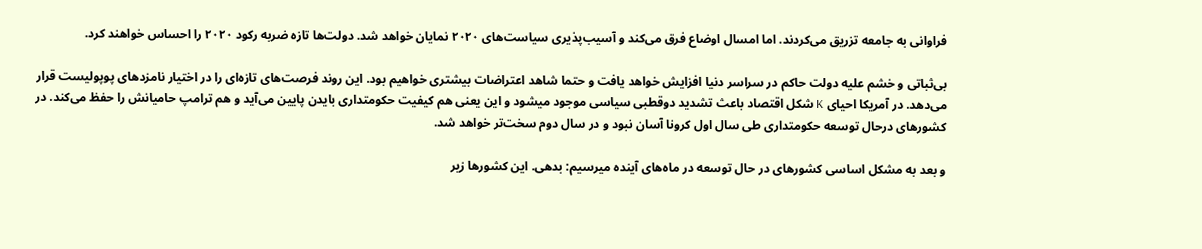فراوانی به جامعه تزریق می‌کردند. اما امسال اوضاع فرق می‌کند و آسیب‌پذیری سیاست‌های ۲۰۲۰ نمایان خواهد شد. دولت‌ها تازه ضربه رکود ۲۰۲۰ را احساس خواهند کرد.

بی‌ثباتی و خشم علیه دولت حاکم در سراسر دنیا افزایش خواهد یافت و حتما شاهد اعتراضات بیشتری خواهیم بود. این روند فرصت‌های تازه‌ای را در اختیار نامزدهای پوپولیست قرار می‌دهد. در آمریکا احیای K شکل اقتصاد باعث تشدید دوقطبی سیاسی موجود میشود و این یعنی هم کیفیت حکومتداری بایدن پایین می‌آید و هم ترامپ حامیانش را حفظ می‌کند. در کشورهای درحال توسعه حکومتداری طی سال اول کرونا آسان نبود و در سال دوم سخت‌تر خواهد شد.

و بعد به مشکل اساسی کشورهای در حال توسعه در ماه‌های آینده میرسیم: بدهی. این کشورها زیر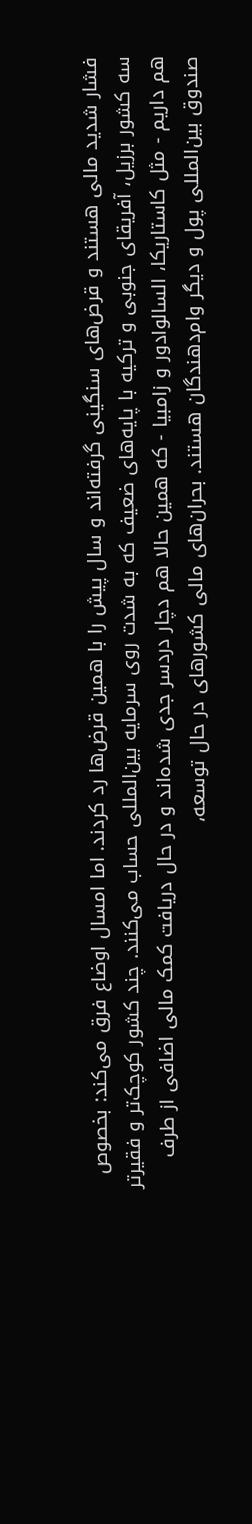فشار شدید مالی هستند و قرض‌های سنگینی گرفته‌اند و سال پیش را با همین قرض‌ها رد کردند. اما امسال اوضاع فرق می‌کند: بخصوص سه کشور برزیل، آفریقای جنوبی و ترکیه با پایه‌های ضعیف که به شدت روی سرمایه‌ بین‌المللی حساب می‌کنند. چند کشور کوچک‌تر و فقیرتر هم داریم - مثل کاستاریکا، السالوادور و زامبیا - که همین حالا هم دچار دردسر جدی شده‌‌اند و در حال دریافت کمک مالی اضافی از طرف صندوق بین‌المللی پول و دیگر وام‌دهندگان هستند. بحران‌های مالی کشورهای در حال توسعه،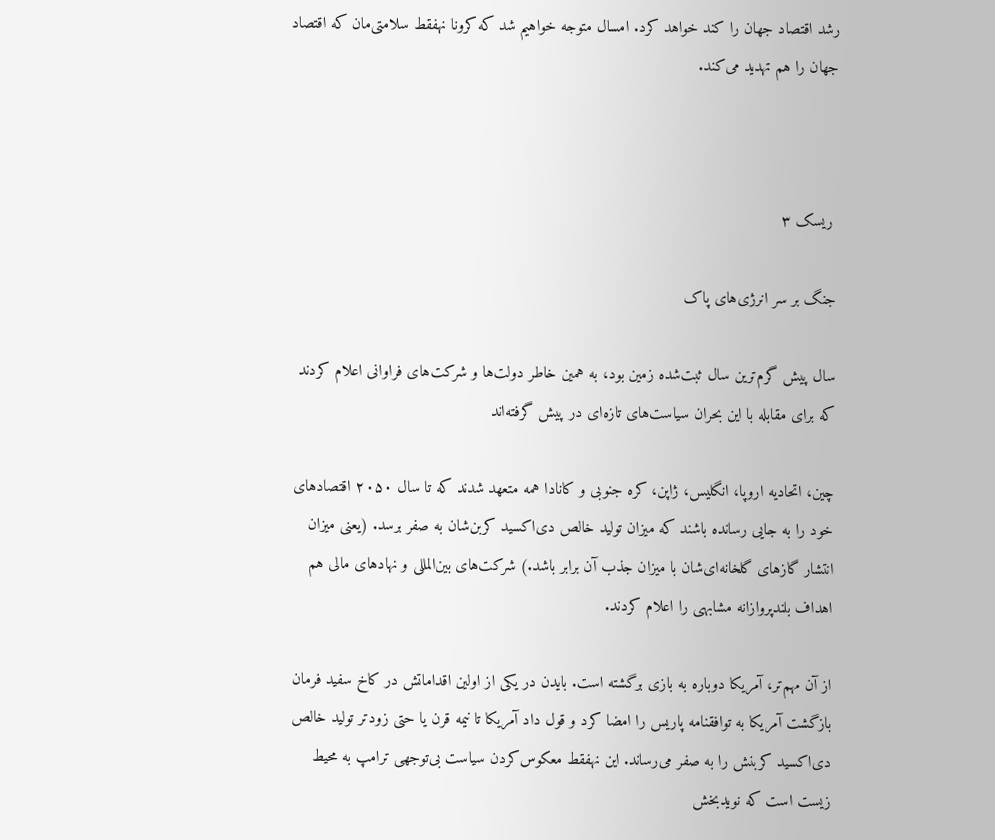رشد اقتصاد جهان را کند خواهد کرد. امسال متوجه خواهیم شد که کرونا نهفقط سلامتی‌مان که اقتصاد جهان را هم تهدید می‌کند.



 ریسک ۳

جنگ بر سر انرژی‌های پاک

سال پیش گرم‌ترین سال ثبت‌شده زمین بود، به همین خاطر دولت‌ها و شرکت‌های فراوانی اعلام کردند که برای مقابله با این بحران سیاست‌های تازه‌ای در پیش گرفته‌اند

چین، اتحادیه اروپا، انگلیس، ژاپن، کره جنوبی و کانادا همه متعهد شدند که تا سال ۲۰۵۰ اقتصادهای خود را به جایی رسانده باشند که میزان تولید خالص دی‌اکسید کربن‌شان به صفر برسد. (یعنی میزان انتشار گازهای گلخانه‌ای‌شان با میزان جذب آن برابر باشد.) شرکت‌های بین‌المللی و نهادهای مالی هم اهداف بلندپروازانه مشابهی را اعلام کردند.

از آن مهم‌تر، آمریکا دوباره به بازی برگشته است. بایدن در یکی از اولین اقداماتش در کاخ سفید فرمان بازگشت آمریکا به توافقنامه پاریس را امضا کرد و قول داد آمریکا تا نیمه قرن یا حتی زودتر تولید خالص دی‌اکسید کربنش را به صفر می‌رساند. این نهفقط معکوس‌کردن سیاست بی‌توجهی ترامپ به محیط زیست است که نویدبخش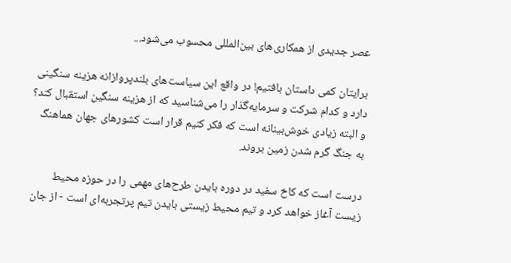عصر جدیدی از همکاری‌های بین‌المللی محسوب می‌شود...

برایتان کمی داستان بافتیم! در واقع این سیاست‌های بلندپروازانه هزینه سنگینی دارد و کدام شرکت‌ و سرمایه‌گذار را می‌شناسید که از هزینه سنگین استقبال ‌کند؟ و البته زیادی خوش‌بینانه است که فکر کنیم قرار است کشورهای جهان هماهنگ به جنگ گرم شدن زمین بروند.

درست است که کاخ سفید در دوره بایدن طرح‌های مهمی را در حوزه محیط زیست آغاز خواهد کرد و تیم محیط زیستی بایدن تیم پرتجربه‌ای است - از جان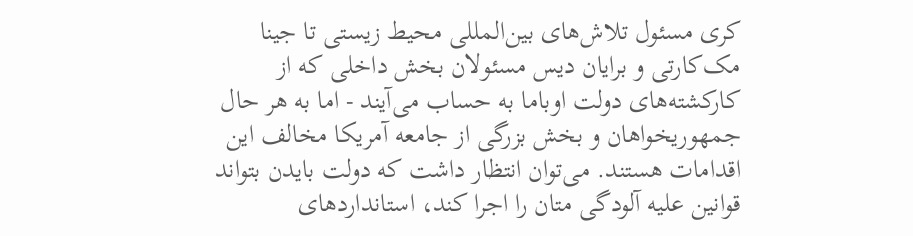کری مسئول تلاش‌های بین‌المللی محیط زیستی تا جینا مک‌کارتی و برایان دیس مسئولان بخش داخلی که از کارکشته‌های دولت اوباما به حساب می‌آیند - اما به هر حال جمهوریخواهان و بخش بزرگی از جامعه آمریکا مخالف این اقدامات هستند. می‌توان انتظار داشت که دولت بایدن بتواند قوانین علیه آلودگی متان را اجرا کند، استانداردهای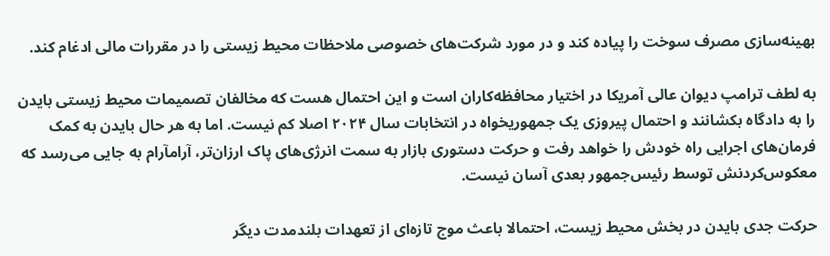بهینه‌سازی مصرف سوخت را پیاده کند و در مورد شرکت‌های خصوصی ملاحظات محیط زیستی را در مقررات مالی ادغام کند.

به لطف ترامپ دیوان عالی آمریکا در اختیار محافظه‌کاران است و این احتمال هست که مخالفان تصمیمات محیط زیستی بایدن را به دادگاه بکشانند و احتمال پیروزی یک جمهوریخواه در انتخابات سال ۲۰۲۴ اصلا کم نیست. اما به هر حال بایدن به کمک فرمان‌های اجرایی راه خودش را خواهد رفت و حرکت دستوری بازار به سمت انرژی‌های پاک ارزان‌تر، آرامآرام به جایی می‌رسد که معکوس‌کردنش توسط رئیس‌جمهور بعدی آسان نیست.

حرکت جدی بایدن در بخش محیط زیست، احتمالا باعث موج تازه‌ای از تعهدات بلندمدت دیگر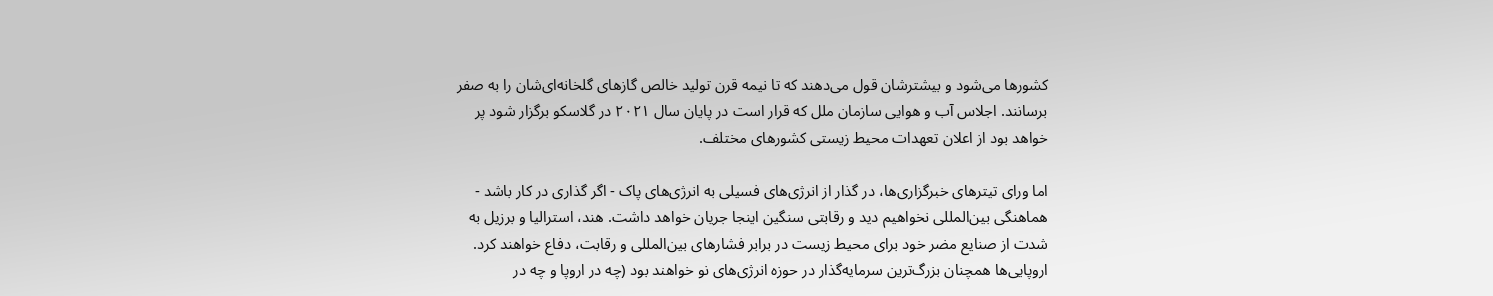کشورها می‌شود و بیشترشان قول می‌دهند که تا نیمه قرن تولید خالص گازهای گلخانه‌ای‌شان را به صفر برسانند. اجلاس آب و هوایی سازمان ملل که قرار است در پایان سال ۲۰۲۱ در گلاسکو برگزار شود پر خواهد بود از اعلان تعهدات محیط زیستی کشورهای مختلف.

اما ورای تیترهای خبرگزاری‌ها، در گذار از انرژی‌های فسیلی به انرژی‌های پاک - اگر گذاری در کار باشد - هماهنگی بین‌المللی نخواهیم دید و رقابتی سنگین اینجا جریان خواهد داشت. هند، استرالیا و برزیل به شدت از صنایع مضر خود برای محیط زیست در برابر فشارهای بین‌المللی و رقابت، دفاع خواهند کرد. اروپایی‌ها همچنان بزرگ‌ترین سرمایه‌گذار در حوزه انرژی‌های نو خواهند بود (چه در اروپا و چه در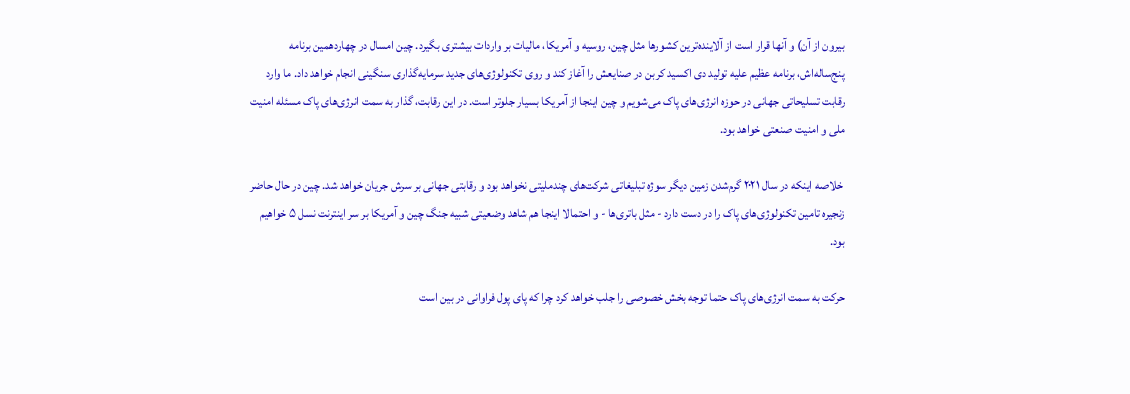بیرون از آن) و آنها قرار است از آلاینده‌ترین کشورها مثل چین، روسیه و آمریکا، مالیات بر واردات بیشتری بگیرد. چین امسال در چهاردهمین برنامه پنج‌ساله‌اش، برنامه عظیم علیه تولید دی اکسید کربن در صنایعش را آغاز کند و روی تکنولوژی‌های جدید سرمایه‌گذاری سنگینی انجام خواهد داد. ما وارد رقابت تسلیحاتی جهانی در حوزه انرژی‌های پاک می‌شویم و چین اینجا از آمریکا بسیار جلوتر است. در این رقابت، گذار به سمت انرژی‌های پاک مسئله امنیت ملی و امنیت صنعتی خواهد بود.

 خلاصه اینکه در سال ۲۰۲۱ گرم‌شدن زمین دیگر سوژه تبلیغاتی شرکت‌های چندملیتی نخواهد بود و رقابتی جهانی بر سرش جریان خواهد شد. چین در حال حاضر زنجیره تامین تکنولوژی‌های پاک را در دست دارد - مثل باتری‌ها - و احتمالا اینجا هم شاهد وضعیتی شبیه جنگ چین و آمریکا بر سر اینترنت نسل ۵ خواهیم بود.

حرکت به سمت انرژی‌های پاک حتما توجه بخش خصوصی را جلب خواهد کرد چرا که پای پول فراوانی در بین است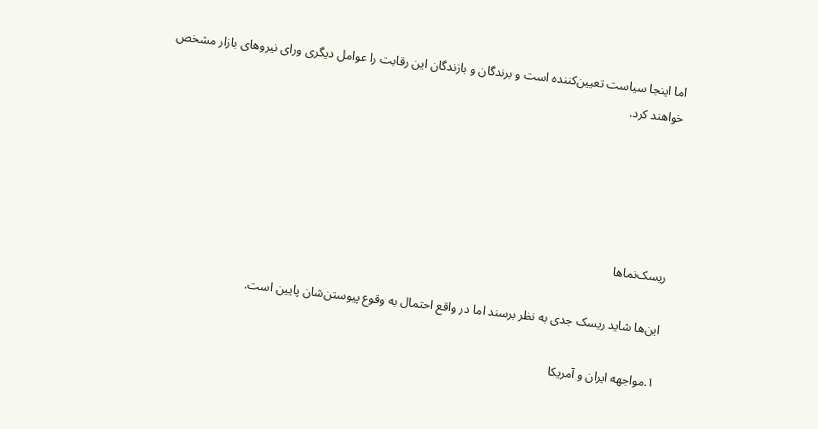اما اینجا سیاست تعیین‌کننده است و برندگان و بازندگان این رقابت را عوامل دیگری ورای نیروهای بازار مشخص خواهند کرد.





ریسک‌نماها

این‌ها شاید ریسک جدی به نظر برسند اما در واقع احتمال به وقوع‌ پیوستن‌شان پایین است.

۱.مواجهه ایران و آمریکا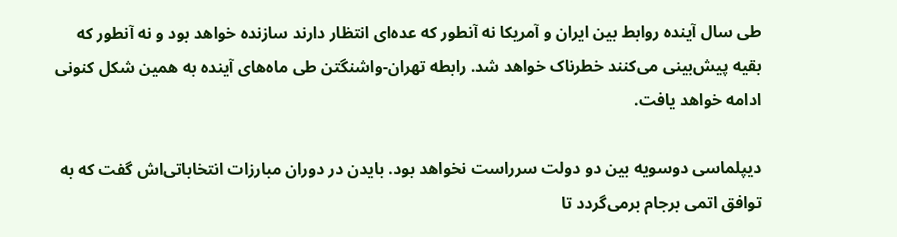طی سال آینده روابط بین ایران و آمریکا نه آنطور که عده‌ای انتظار دارند سازنده خواهد بود و نه آنطور که بقیه پیش‌بینی می‌کنند خطرناک خواهد شد. رابطه تهران-واشنگتن طی ماه‌های آینده به همین شکل کنونی ادامه خواهد یافت.

دیپلماسی دوسویه بین دو دولت سرراست نخواهد بود. بایدن در دوران مبارزات انتخاباتی‌اش گفت که به توافق اتمی برجام برمی‌گردد تا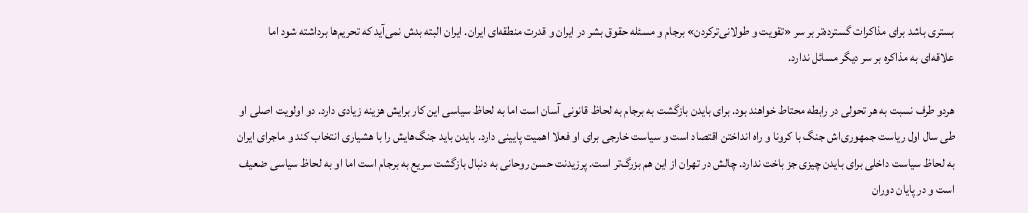بستری باشد برای مذاکرات گسترده‌تر بر سر «تقویت و طولانی‌ترکردن» برجام و مسئله حقوق بشر در ایران و قدرت منطقه‌ای ایران. ایران البته بدش نمی‌آید که تحریم‌ها برداشته شود اما علاقه‌ای به مذاکره بر سر دیگر مسائل ندارد.

هردو طرف نسبت به هر تحولی در رابطه محتاط خواهند بود. برای بایدن بازگشت به برجام به لحاظ قانونی آسان است اما به لحاظ سیاسی این کار برایش هزینه زیادی دارد. دو اولویت اصلی او طی سال اول ریاست جمهوری‌اش جنگ با کرونا و راه انداختن اقتصاد است و سیاست خارجی برای او فعلا اهمیت پایینی دارد. بایدن باید جنگ‌هایش را با هشیاری انتخاب کند و ماجرای ایران به لحاظ سیاست داخلی برای بایدن چیزی جز باخت ندارد. چالش در تهران از این هم بزرگ‌تر است. پرزیدنت حسن روحانی به دنبال بازگشت سریع به برجام است اما او به لحاظ سیاسی ضعیف است و در پایان دوران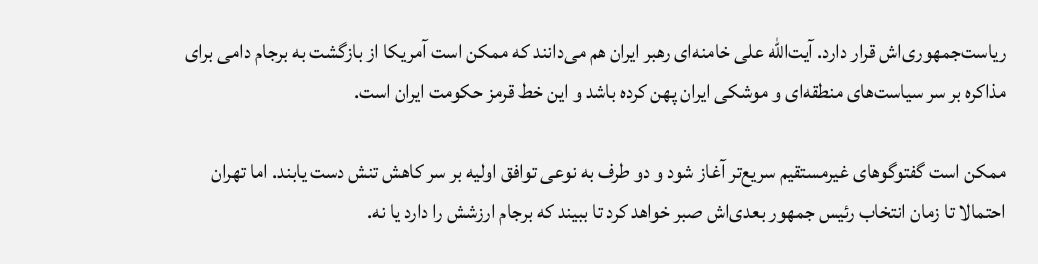ریاست‌جمهوری‌اش قرار دارد. آیت‌الله علی خامنه‌ای رهبر ایران هم می‌دانند که ممکن است آمریکا از بازگشت به برجام دامی برای مذاکره بر سر سیاست‌های منطقه‌ای و موشکی ایران پهن کرده باشد و این خط قرمز حکومت ایران است.

ممکن است گفتوگوهای غیرمستقیم سریع‌تر آغاز شود و دو طرف به نوعی توافق اولیه بر سر کاهش تنش دست یابند. اما تهران احتمالا تا زمان انتخاب رئیس جمهور بعدی‌اش صبر خواهد کرد تا ببیند که برجام ارزشش را دارد یا نه.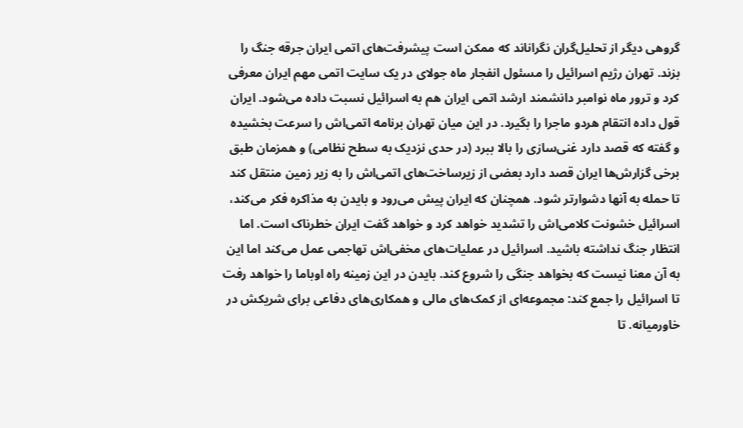گروهی دیگر از تحلیل‌گران نگراناند که ممکن است پیشرفت‌های اتمی ایران جرقه جنگ را بزند. تهران رژیم اسرائیل را مسئول انفجار ماه جولای در یک سایت اتمی مهم ایران معرفی کرد و ترور ماه نوامبر دانشمند ارشد اتمی ایران هم به اسرائیل نسبت داده می‌شود. ایران قول داده انتقام هردو ماجرا را بگیرد. در این میان تهران برنامه اتمی‌اش را سرعت بخشیده و گفته که قصد دارد غنی‌سازی را بالا ببرد (در حدی نزدیک به سطح نظامی) و همزمان طبق برخی گزارش‌ها ایران قصد دارد بعضی از زیرساخت‌های اتمی‌اش را به زیر زمین منتقل کند تا حمله به آنها دشوارتر شود. همچنان که ایران پیش می‌رود و بایدن به مذاکره فکر می‌کند، اسرائیل خشونت کلامی‌اش را تشدید خواهد کرد و خواهد گفت ایران خطرناک است. اما انتظار جنگ نداشته باشید. اسرائیل در عملیات‌های مخفی‌اش تهاجمی عمل می‌کند اما این به آن معنا نیست که بخواهد جنگی را شروع کند. بایدن در این زمینه راه اوباما را خواهد رفت تا اسرائیل را جمع کند: مجموعه‌ای از کمک‌های مالی و همکاری‌های دفاعی برای شریکش در خاورمیانه. تا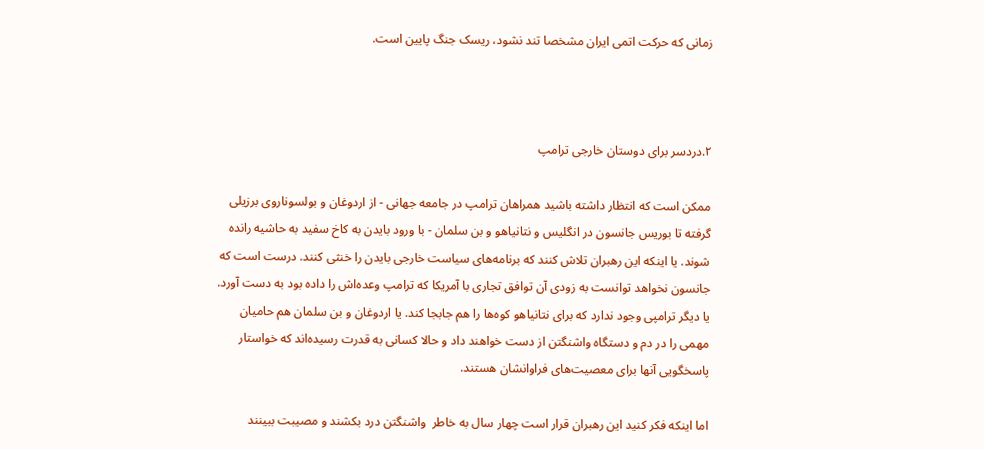زمانی که حرکت اتمی ایران مشخصا تند نشود، ریسک جنگ پایین است.



۲.دردسر برای دوستان خارجی ترامپ

ممکن است که انتظار داشته باشید همراهان ترامپ در جامعه جهانی - از اردوغان و بولسوناروی برزیلی گرفته تا بوریس جانسون در انگلیس و نتانیاهو و بن سلمان - با ورود بایدن به کاخ سفید به حاشیه رانده شوند. یا اینکه این رهبران تلاش کنند که برنامه‌های سیاست خارجی بایدن را خنثی کنند. درست است که جانسون نخواهد توانست به زودی آن توافق تجاری با آمریکا که ترامپ وعده‌اش را داده بود به دست آورد. یا دیگر ترامپی وجود ندارد که برای نتانیاهو کوه‌ها را هم جابجا کند. یا اردوغان و بن سلمان هم حامیان مهمی را در دم و دستگاه واشنگتن از دست خواهند داد و حالا کسانی به قدرت رسیده‌اند که خواستار پاسخگویی آنها برای معصیت‌های فراوانشان هستند.

اما اینکه فکر کنید این رهبران قرار است چهار سال به خاطر  واشنگتن درد بکشند و مصیبت ببینند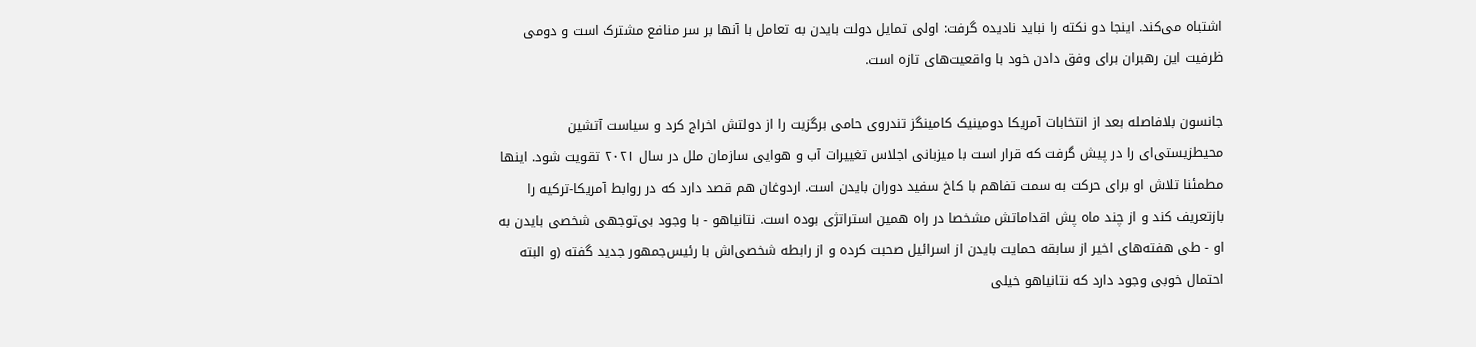اشتباه می‌کند. اینجا دو نکته را نباید نادیده گرفت: اولی تمایل دولت بایدن به تعامل با آنها بر سر منافع مشترک است و دومی ظرفیت این رهبران برای وفق دادن خود با واقعیت‌های تازه است.

جانسون بلافاصله بعد از انتخابات آمریکا دومینیک کامینگز تندروی حامی برگزیت را از دولتش اخراج کرد و سیاست آتشین محیطزیستی‌ای را در پیش گرفت که قرار است با میزبانی اجلاس تغییرات آب و هوایی سازمان ملل در سال ۲۰۲۱ تقویت شود. اینها مطمئنا تلاش او برای حرکت به سمت تفاهم با کاخ سفید دوران بایدن است. اردوغان هم قصد دارد که در روابط آمریکا-ترکیه را بازتعریف کند و از چند ماه پش اقداماتش مشخصا در راه همین استراتژی بوده است. نتانیاهو - با وجود بی‌توجهی شخصی بایدن به او - طی هفته‌های اخیر از سابقه حمایت بایدن از اسرائیل صحبت کرده و از رابطه‌ شخصی‌اش با رئیس‌جمهور جدید گفته (و البته احتمال خوبی وجود دارد که نتانیاهو خیلی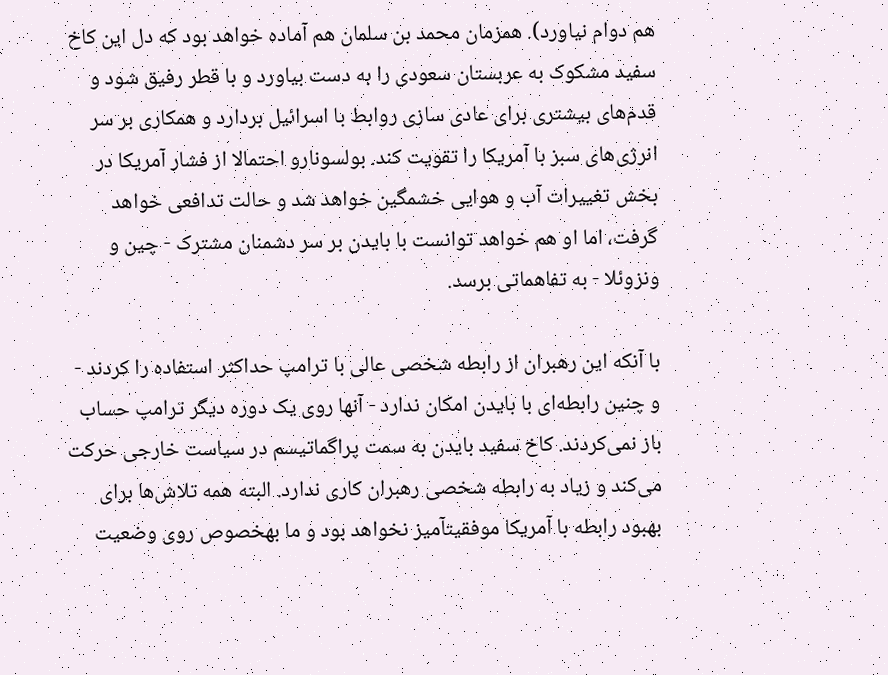هم دوام نیاورد). همزمان محمد بن سلمان هم آماده خواهد بود که دل این کاخ سفید مشکوک به عربستان سعودی را به دست بیاورد و با قطر رفیق شود و قدم‌های بیشتری برای عادی سازی روابط با اسرائیل بردارد و همکاری بر سر انرژی‌های سبز با آمریکا را تقویت کند. بولسونارو احتمالا از فشار آمریکا در بخش تغییرات آب و هوایی خشمگین خواهد شد و حالت تدافعی خواهد گرفت، اما او هم خواهد توانست با بایدن بر سر دشمنان مشترک - چین و ونزوئلا - به تفاهماتی برسد.

با آنکه این رهبران از رابطه شخصی عالی با ترامپ حداکثر استفاده را کردند - و چنین رابطه‌ای با بایدن امکان ندارد - آنها روی یک دوره دیگر ترامپ حساب باز نمی‌کردند. کاخ سفید بایدن به سمت پراگماتیسم در سیاست خارجی حرکت می‌کند و زیاد به رابطه شخصی رهبران کاری ندارد. البته همه تلاش‌ها برای بهبود رابطه با آمریکا موفقیتآمیز نخواهد بود و ما بهخصوص روی وضعیت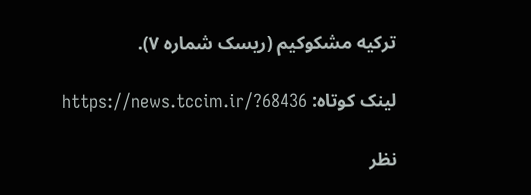ترکیه مشکوکیم (ریسک شماره ۷).

لینک کوتاه: https://news.tccim.ir/?68436

نظر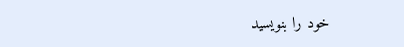خود را بنویسید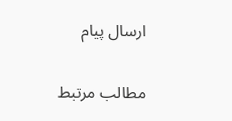ارسال پیام

مطالب مرتبط